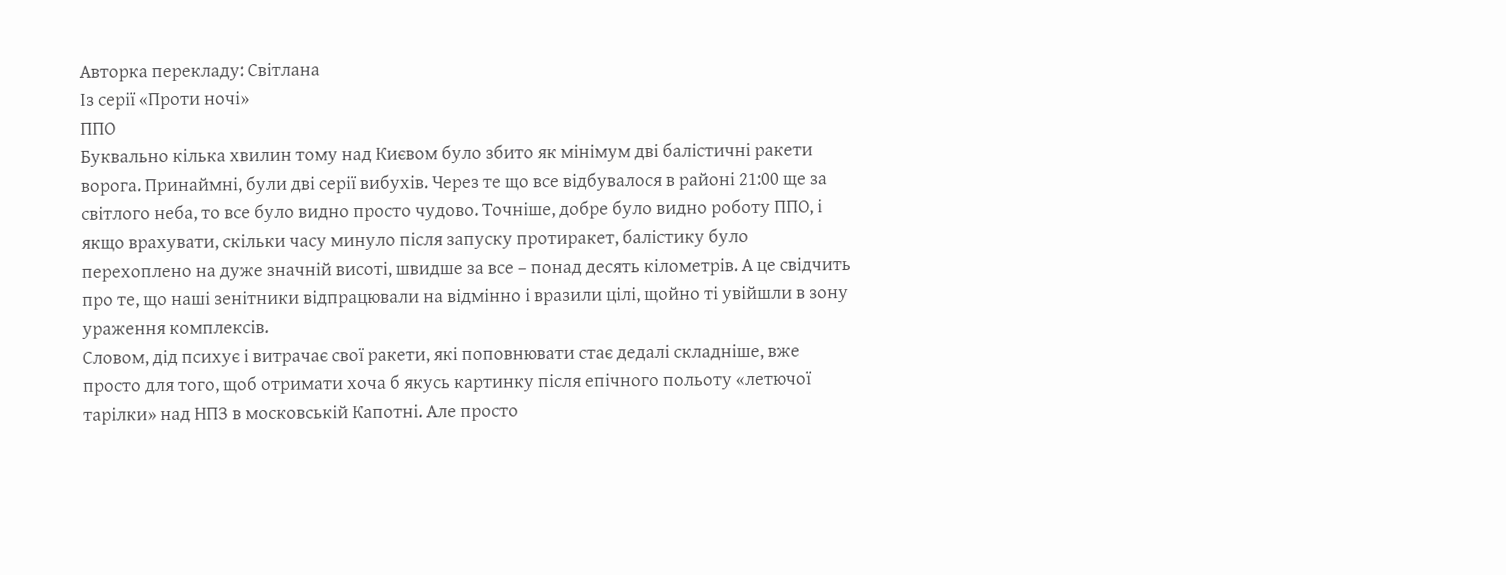Авторка перекладу: Світлана
Із серії «Проти ночі»
ППО
Буквально кілька хвилин тому над Києвом було збито як мінімум дві балістичні ракети ворога. Принаймні, були дві серії вибухів. Через те що все відбувалося в районі 21:00 ще за світлого неба, то все було видно просто чудово. Точніше, добре було видно роботу ППО, і якщо врахувати, скільки часу минуло після запуску протиракет, балістику було перехоплено на дуже значній висоті, швидше за все – понад десять кілометрів. А це свідчить про те, що наші зенітники відпрацювали на відмінно і вразили цілі, щойно ті увійшли в зону ураження комплексів.
Словом, дід психує і витрачає свої ракети, які поповнювати стає дедалі складніше, вже просто для того, щоб отримати хоча б якусь картинку після епічного польоту «летючої тарілки» над НПЗ в московській Капотні. Але просто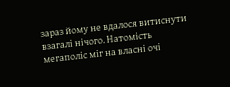зараз йому не вдалося витиснути взагалі нічого. Натомість мегаполіс міг на власні очі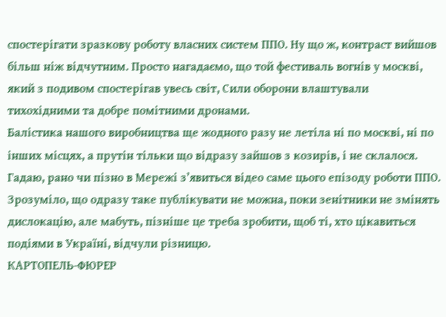спостерігати зразкову роботу власних систем ППО. Ну що ж, контраст вийшов більш ніж відчутним. Просто нагадаємо, що той фестиваль вогнів у москві, який з подивом спостерігав увесь світ, Сили оборони влаштували тихохідними та добре помітними дронами.
Балістика нашого виробництва ще жодного разу не летіла ні по москві, ні по інших місцях, а прутін тільки що відразу зайшов з козирів, і не склалося. Гадаю, рано чи пізно в Мережі з’явиться відео саме цього епізоду роботи ППО. Зрозуміло, що одразу таке публікувати не можна, поки зенітники не змінять дислокацію, але мабуть, пізніше це треба зробити, щоб ті, хто цікавиться подіями в Україні, відчули різницю.
КАРТОПЕЛЬ-ФЮРЕР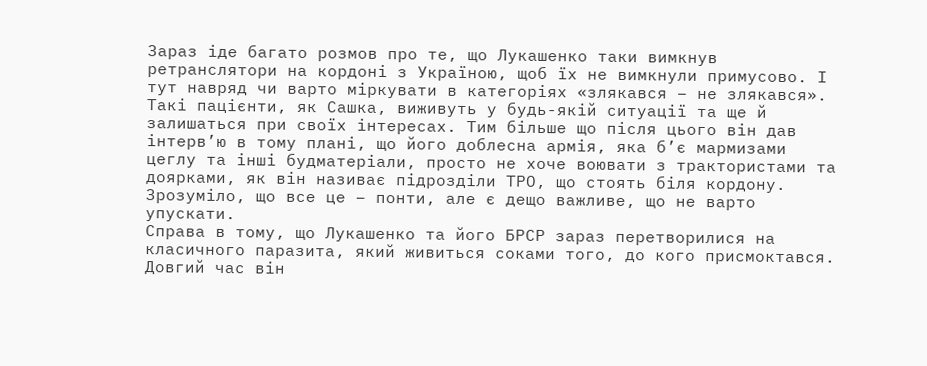Зараз іде багато розмов про те, що Лукашенко таки вимкнув ретранслятори на кордоні з Україною, щоб їх не вимкнули примусово. І тут навряд чи варто міркувати в категоріях «злякався – не злякався». Такі пацієнти, як Сашка, виживуть у будь-якій ситуації та ще й залишаться при своїх інтересах. Тим більше що після цього він дав інтерв’ю в тому плані, що його доблесна армія, яка б’є мармизами цеглу та інші будматеріали, просто не хоче воювати з трактористами та доярками, як він називає підрозділи ТРО, що стоять біля кордону. Зрозуміло, що все це – понти, але є дещо важливе, що не варто упускати.
Справа в тому, що Лукашенко та його БРСР зараз перетворилися на класичного паразита, який живиться соками того, до кого присмоктався. Довгий час він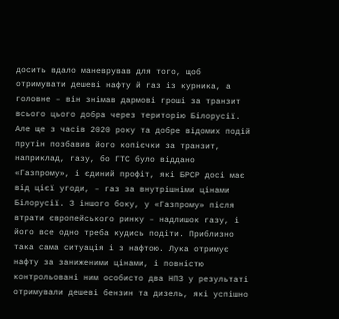досить вдало маневрував для того, щоб отримувати дешеві нафту й газ із курника, а головне – він знімав дармові гроші за транзит всього цього добра через територію Білорусії. Але ще з часів 2020 року та добре відомих подій прутін позбавив його копієчки за транзит, наприклад, газу, бо ГТС було віддано «Газпрому», і єдиний профіт, які БРСР досі має від цієї угоди, – газ за внутрішніми цінами Білорусії. З іншого боку, у «Газпрому» після втрати європейського ринку – надлишок газу, і його все одно треба кудись подіти. Приблизно така сама ситуація і з нафтою. Лука отримує нафту за заниженими цінами, і повністю контрольовані ним особисто два НПЗ у результаті отримували дешеві бензин та дизель, які успішно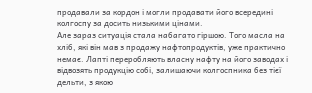продавали за кордон і могли продавати його всередині колгоспу за досить низькими цінами.
Але зараз ситуація стала набагато гіршою. Того масла на хліб, які він мав з продажу нафтопродуктів, уже практично немає. Лапті переробляють власну нафту на його заводах і відвозять продукцію собі, залишаючи колгоспника без тієї дельти, з якою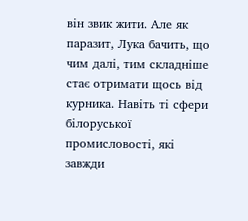він звик жити. Але як паразит, Лука бачить, що чим далі, тим складніше стає отримати щось від курника. Навіть ті сфери білоруської промисловості, які завжди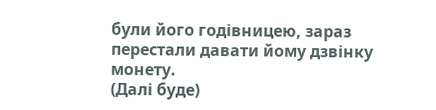були його годівницею, зараз перестали давати йому дзвінку монету.
(Далі буде)